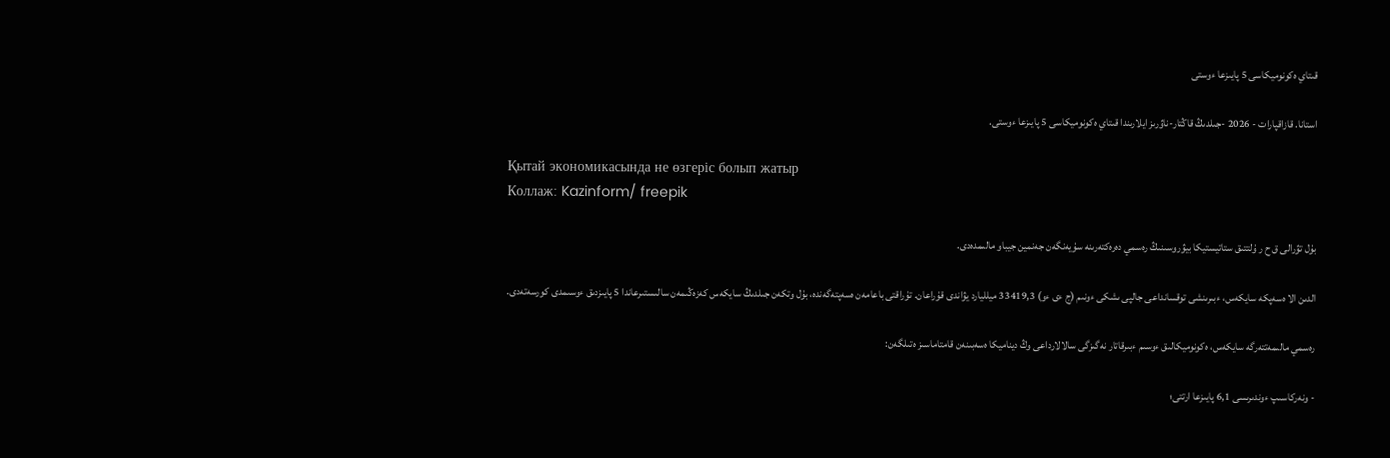قىتاي ەكونوميكاسى 5 پايىزعا ءوستى

استانا. قازاقپارات - 2026 -جىلدىڭ قاڭتار-ناۋرىز ايلارىندا قىتاي ەكونوميكاسى 5 پايىزعا ءوستى.

Қытай экономикасында не өзгеріс болып жатыр
Коллаж: Kazinform/ freepik

بۇل تۋرالى ق ح ر ۇلتتىق ستاتيستيكا بيۋروسىنىڭ رەسمي دەرەكتەرىنە سۇيەنگەن جەنمين جيباو مالىمدەدى.

الدىن الا ەسەپكە سايكەس، ءبىرىنشى توقسانداعى جالپى ىشكى ءونىم (ج ءى ءو) 33419,3 ميلليارد يۋاندى قۇراعان. تۇراقتى باعامەن ەسەپتەگەندە، بۇل وتكەن جىلدىڭ سايكەس كەزەڭىمەن سالىستىرعاندا 5 پايىزدىق ءوسىمدى كورسەتەدى.

رەسمي مالىمەتتەرگە سايكەس، ەكونوميكالىق ءوسىم ءبىرقاتار نەگىزگى سالالارداعى وڭ ديناميكا ەسەبىنەن قامتاماسىز ەتىلگەن:

- ونەركاسىپ ءوندىرىسى 6,1 پايىزعا ارتتى؛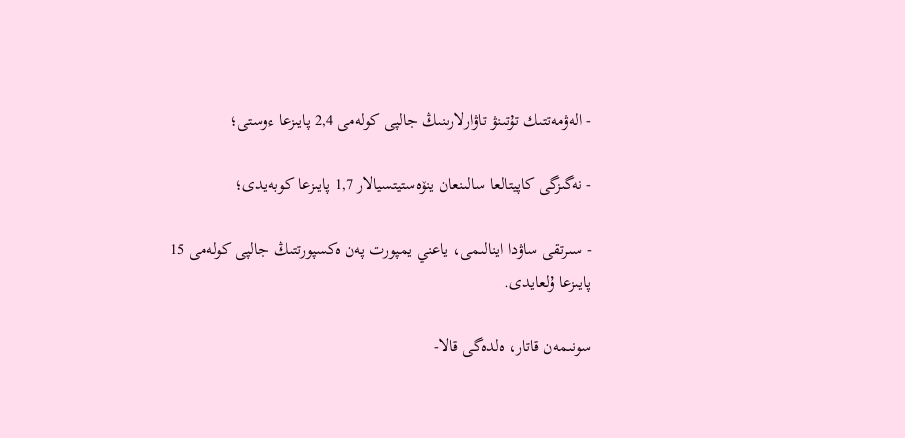- الەۋمەتتىك تۇتىنۋ تاۋارلارىنىڭ جالپى كولەمى 2,4 پايىزعا ءوستى؛

- نەگىزگى كاپيتالعا سالىنعان ينۆەستيتسيالار 1,7 پايىزعا كوبەيدى؛

- سىرتقى ساۋدا اينالىمى، ياعني يمپورت پەن ەكسپورتتىڭ جالپى كولەمى 15 پايىزعا ۇلعايدى.

سونىمەن قاتار، ەلدەگى قالا-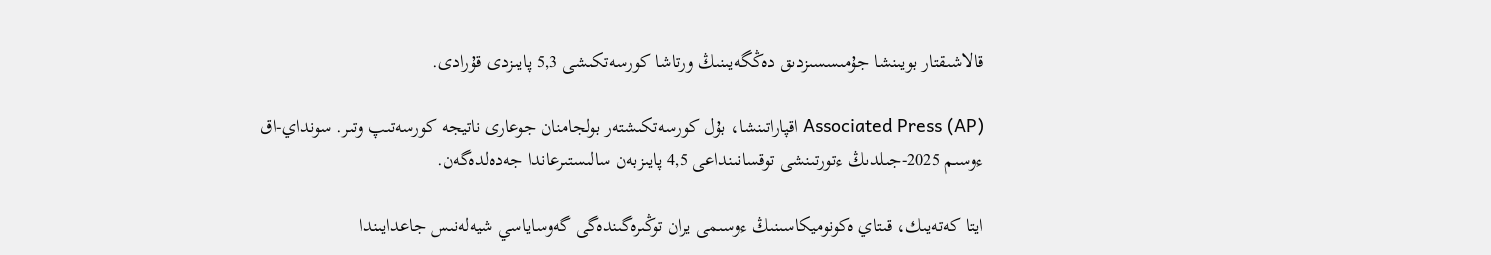قالاشىقتار بويىنشا جۇمىسسىزدىق دەڭگەيىنىڭ ورتاشا كورسەتكىشى 5,3 پايىزدى قۇرادى.

Associated Press (AP) اقپاراتىنشا، بۇل كورسەتكىشتەر بولجامنان جوعارى ناتيجە كورسەتىپ وتىر. سونداي-اق ءوسىم 2025-جىلدىڭ ءتورتىنشى توقسانىنداعى 4,5 پايىزبەن سالىستىرعاندا جەدەلدەگەن.

ايتا كەتەيىك، قىتاي ەكونوميكاسىنىڭ ءوسىمى يران توڭىرەگىندەگى گەوساياسي شيەلەنىس جاعدايىندا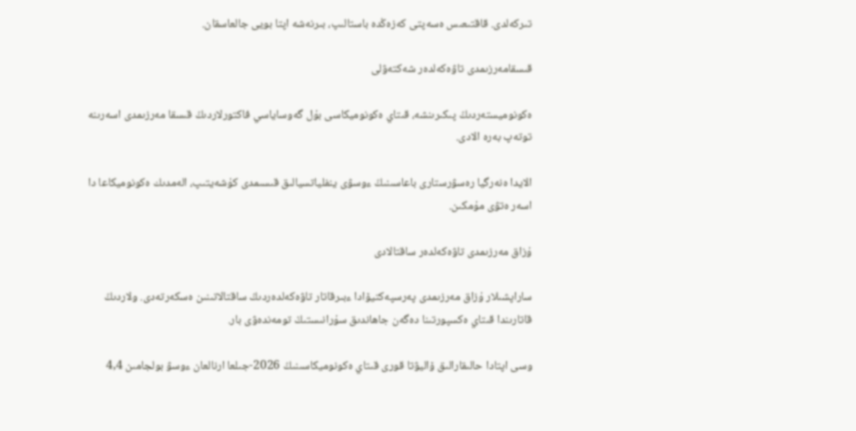تىركەلدى. قاقتىعىس ەسەپتى كەزەڭدە باستالىپ، بىرنەشە اپتا بويى جالعاسقان.

قىسقامەرزىمدى تاۋەكەلدەر شەكتەۋلى

ەكونوميستەردىڭ پىكىرىنشە، قىتاي ەكونوميكاسى بۇل گەوساياسي فاكتورلاردىڭ قىسقا مەرزىمدى اسەرىنە توتەپ بەرە الادى.

الايدا ەنەرگيا رەسۋرستارى باعاسىنىڭ ءوسۋى ينفلياتسيالىق قىسىمدى كۇشەيتىپ، الەمدىك ەكونوميكاعا دا اسەر ەتۋى مۇمكىن.

ۇزاق مەرزىمدى تاۋەكەلدەر ساقتالادى

ساراپشىلار ۇزاق مەرزىمدى پەرسپەكتيۆادا ءبىرقاتار تاۋەكەلدەردىڭ ساقتالاتىنىن ەسكەرتەدى. ولاردىڭ قاتارىندا قىتاي ەكسپورتىنا دەگەن جاھاندىق سۇرانىستىڭ تومەندەۋى بار.

وسى اپتادا حالىقارالىق ۆاليۋتا قورى قىتاي ەكونوميكاسىنىڭ 2026-جىلعا ارنالعان ءوسۋ بولجامىن 4,4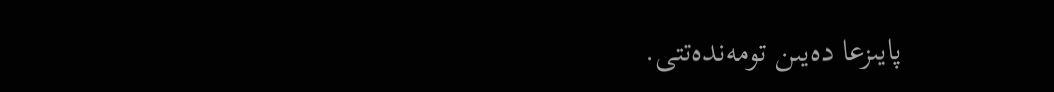پايىزعا دەيىن تومەندەتتى.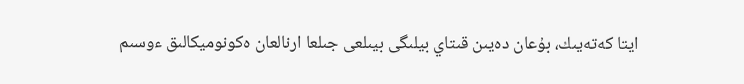ايتا كەتەيىك، بۇعان دەيىن قىتاي بيلىگى بيىلعى جىلعا ارنالعان ەكونوميكالىق ءوسىم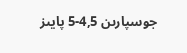جوسپارىن 4,5-5 پايىز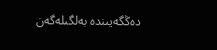دەڭگەيىندە بەلگىلەگەن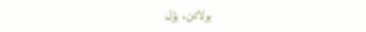بولاتىن. بۇل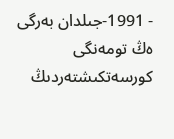- 1991-جىلدان بەرگى ەڭ تومەنگى كورسەتكىشتەردىڭ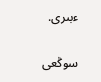ءبىرى.

سوڭعى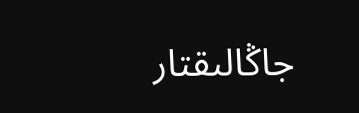جاڭالىقتار